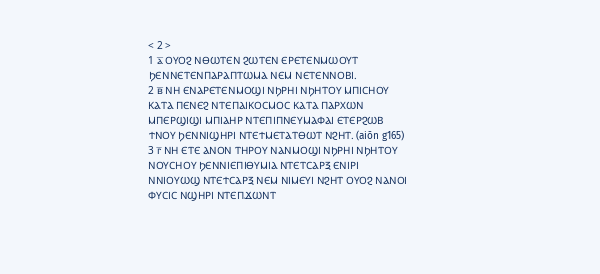< 2 >
1 ⲁ̅ ⲞⲨⲞϨ ⲚⲐⲰⲦⲈⲚ ϨⲰⲦⲈⲚ ⲈⲢⲈⲦⲈⲚⲘⲰⲞⲨⲦ ϦⲈⲚⲚⲈⲦⲈⲚⲠⲀⲢⲀⲠⲦⲰⲘⲀ ⲚⲈⲘ ⲚⲈⲦⲈⲚⲚⲞⲂⲒ.
2 ⲃ̅ ⲚⲎ ⲈⲚⲀⲢⲈⲦⲈⲚⲘⲞϢⲒ ⲚϦⲢⲎⲒ ⲚϦⲎⲦⲞⲨ ⲘⲠⲒⲤⲎⲞⲨ ⲔⲀⲦⲀ ⲠⲈⲚⲈϨ ⲚⲦⲈⲠⲀⲒⲔⲞⲤⲘⲞⲤ ⲔⲀⲦⲀ ⲠⲀⲢⲬⲰⲚ ⲘⲠⲈⲢϢⲒϢⲒ ⲘⲠⲒⲀⲎⲢ ⲚⲦⲈⲠⲒⲠⲚⲈⲨⲘⲀⲪⲀⲒ ⲈⲦⲈⲢϨⲰⲂ ϮⲚⲞⲨ ϦⲈⲚⲚⲒϢⲎⲢⲒ ⲚⲦⲈϮⲘⲈⲦⲀⲦⲐⲰⲦ ⲚϨⲎⲦ. (aiōn g165)
3 ⲅ̅ ⲚⲎ ⲈⲦⲈ ⲀⲚⲞⲚ ⲦⲎⲢⲞⲨ ⲚⲀⲚⲘⲞϢⲒ ⲚϦⲢⲎⲒ ⲚϦⲎⲦⲞⲨ ⲚⲞⲨⲤⲎⲞⲨ ϦⲈⲚⲚⲒⲈⲠⲒⲐⲨⲘⲒⲀ ⲚⲦⲈⲦⲤⲀⲢⲜ ⲈⲚⲒⲢⲒ ⲚⲚⲒⲞⲨⲰϢ ⲚⲦⲈϮⲤⲀⲢⲜ ⲚⲈⲘ ⲚⲒⲘⲈⲨⲒ ⲚϨⲎⲦ ⲞⲨⲞϨ ⲚⲀⲚⲞⲒ ⲪⲨⲤⲒⲤ ⲚϢⲎⲢⲒ ⲚⲦⲈⲠϪⲰⲚⲦ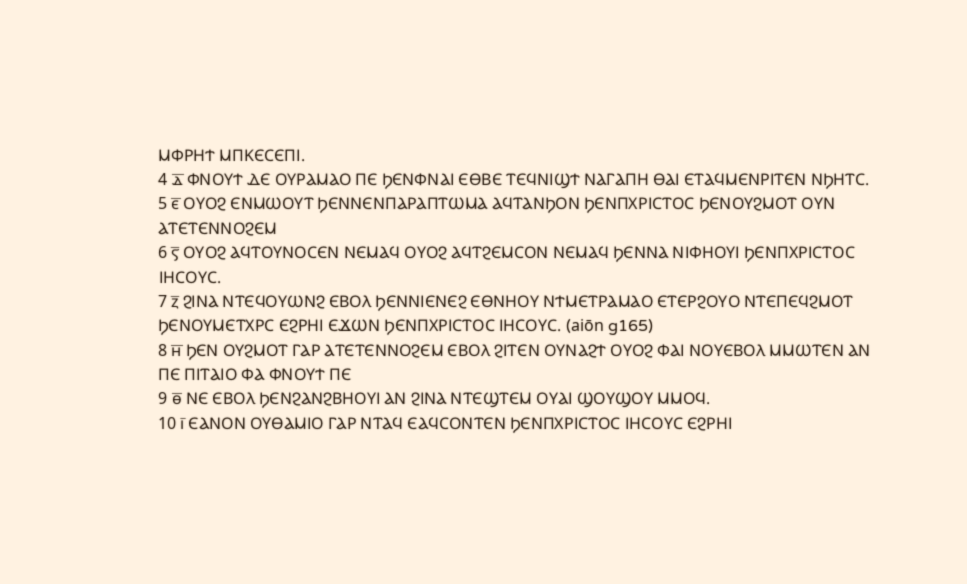ⲘⲪⲢⲎϮ ⲘⲠⲔⲈⲤⲈⲠⲒ.
4 ⲇ̅ ⲪⲚⲞⲨϮ ⲆⲈ ⲞⲨⲢⲀⲘⲀⲞ ⲠⲈ ϦⲈⲚⲪⲚⲀⲒ ⲈⲐⲂⲈ ⲦⲈϤⲚⲒϢϮ ⲚⲀⲄⲀⲠⲎ ⲐⲀⲒ ⲈⲦⲀϤⲘⲈⲚⲢⲒⲦⲈⲚ ⲚϦⲎⲦⲤ.
5 ⲉ̅ ⲞⲨⲞϨ ⲈⲚⲘⲰⲞⲨⲦ ϦⲈⲚⲚⲈⲚⲠⲀⲢⲀⲠⲦⲰⲘⲀ ⲀϤⲦⲀⲚϦⲞⲚ ϦⲈⲚⲠⲬⲢⲒⲤⲦⲞⲤ ϦⲈⲚⲞⲨϨⲘⲞⲦ ⲞⲨⲚ ⲀⲦⲈⲦⲈⲚⲚⲞϨⲈⲘ
6 ⲋ̅ ⲞⲨⲞϨ ⲀϤⲦⲞⲨⲚⲞⲤⲈⲚ ⲚⲈⲘⲀϤ ⲞⲨⲞϨ ⲀϤⲦϨⲈⲘⲤⲞⲚ ⲚⲈⲘⲀϤ ϦⲈⲚⲚⲀ ⲚⲒⲪⲎⲞⲨⲒ ϦⲈⲚⲠⲬⲢⲒⲤⲦⲞⲤ ⲒⲎⲤⲞⲨⲤ.
7 ⲍ̅ ϨⲒⲚⲀ ⲚⲦⲈϤⲞⲨⲰⲚϨ ⲈⲂⲞⲖ ϦⲈⲚⲚⲒⲈⲚⲈϨ ⲈⲐⲚⲎⲞⲨ ⲚϮⲘⲈⲦⲢⲀⲘⲀⲞ ⲈⲦⲈⲢϨⲞⲨⲞ ⲚⲦⲈⲠⲈϤϨⲘⲞⲦ ϦⲈⲚⲞⲨⲘⲈⲦⲬⲢⲤ ⲈϨⲢⲎⲒ ⲈϪⲰⲚ ϦⲈⲚⲠⲬⲢⲒⲤⲦⲞⲤ ⲒⲎⲤⲞⲨⲤ. (aiōn g165)
8 ⲏ̅ ϦⲈⲚ ⲞⲨϨⲘⲞⲦ ⲄⲀⲢ ⲀⲦⲈⲦⲈⲚⲚⲞϨⲈⲘ ⲈⲂⲞⲖ ϨⲒⲦⲈⲚ ⲞⲨⲚⲀϨϮ ⲞⲨⲞϨ ⲪⲀⲒ ⲚⲞⲨⲈⲂⲞⲖ ⲘⲘⲰⲦⲈⲚ ⲀⲚ ⲠⲈ ⲠⲒⲦⲀⲒⲞ ⲪⲀ ⲪⲚⲞⲨϮ ⲠⲈ
9 ⲑ̅ ⲚⲈ ⲈⲂⲞⲖ ϦⲈⲚϨⲀⲚϨⲂⲎⲞⲨⲒ ⲀⲚ ϨⲒⲚⲀ ⲚⲦⲈϢⲦⲈⲘ ⲞⲨⲀⲒ ϢⲞⲨϢⲞⲨ ⲘⲘⲞϤ.
10 ⲓ̅ ⲈⲀⲚⲞⲚ ⲞⲨⲐⲀⲘⲒⲞ ⲄⲀⲢ ⲚⲦⲀϤ ⲈⲀϤⲤⲞⲚⲦⲈⲚ ϦⲈⲚⲠⲬⲢⲒⲤⲦⲞⲤ ⲒⲎⲤⲞⲨⲤ ⲈϨⲢⲎⲒ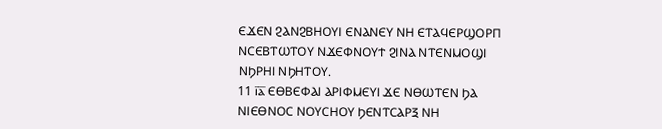ⲈϪⲈⲚ ϨⲀⲚϨⲂⲎⲞⲨⲒ ⲈⲚⲀⲚⲈⲨ ⲚⲎ ⲈⲦⲀϤⲈⲢϢⲞⲢⲠ ⲚⲤⲈⲂⲦⲰⲦⲞⲨ ⲚϪⲈⲪⲚⲞⲨϮ ϨⲒⲚⲀ ⲚⲦⲈⲚⲘⲞϢⲒ ⲚϦⲢⲎⲒ ⲚϦⲎⲦⲞⲨ.
11 ⲓ̅ⲁ̅ ⲈⲐⲂⲈⲪⲀⲒ ⲀⲢⲒⲪⲘⲈⲨⲒ ϪⲈ ⲚⲐⲰⲦⲈⲚ ϦⲀ ⲚⲒⲈⲐⲚⲞⲤ ⲚⲞⲨⲤⲎⲞⲨ ϦⲈⲚⲦⲤⲀⲢⲜ ⲚⲎ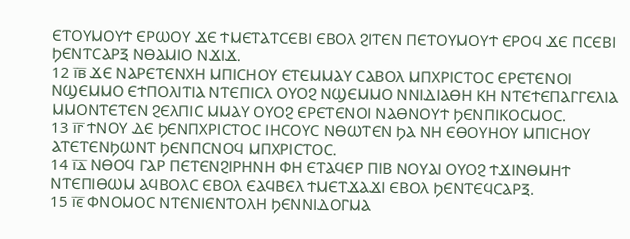ⲈⲦⲞⲨⲘⲞⲨϮ ⲈⲢⲰⲞⲨ ϪⲈ ϮⲘⲈⲦⲀⲦⲤⲈⲂⲒ ⲈⲂⲞⲖ ϨⲒⲦⲈⲚ ⲠⲈⲦⲞⲨⲘⲞⲨϮ ⲈⲢⲞϤ ϪⲈ ⲠⲤⲈⲂⲒ ϦⲈⲚⲦⲤⲀⲢⲜ ⲚⲐⲀⲘⲒⲞ ⲚϪⲒϪ.
12 ⲓ̅ⲃ̅ ϪⲈ ⲚⲀⲢⲈⲦⲈⲚⲬⲎ ⲘⲠⲒⲤⲎⲞⲨ ⲈⲦⲈⲘⲘⲀⲨ ⲤⲀⲂⲞⲖ ⲘⲠⲬⲢⲒⲤⲦⲞⲤ ⲈⲢⲈⲦⲈⲚⲞⲒ ⲚϢⲈⲘⲘⲞ ⲈϮⲠⲞⲖⲒⲦⲒⲀ ⲚⲦⲈⲠⲒⲤⲖ ⲞⲨⲞϨ ⲚϢⲈⲘⲘⲞ ⲚⲚⲒⲆⲒⲀⲐⲎ ⲔⲎ ⲚⲦⲈϮⲈⲠⲀⲄⲄⲈⲖⲒⲀ ⲘⲘⲞⲚⲦⲈⲦⲈⲚ ϨⲈⲖⲠⲒⲤ ⲘⲘⲀⲨ ⲞⲨⲞϨ ⲈⲢⲈⲦⲈⲚⲞⲒ ⲚⲀⲐⲚⲞⲨϮ ϦⲈⲚⲠⲒⲔⲞⲤⲘⲞⲤ.
13 ⲓ̅ⲅ̅ ϮⲚⲞⲨ ⲆⲈ ϦⲈⲚⲠⲬⲢⲒⲤⲦⲞⲤ ⲒⲎⲤⲞⲨⲤ ⲚⲐⲰⲦⲈⲚ ϦⲀ ⲚⲎ ⲈⲐⲞⲨⲎⲞⲨ ⲘⲠⲒⲤⲎⲞⲨ ⲀⲦⲈⲦⲈⲚϦⲰⲚⲦ ϦⲈⲚⲠⲤⲚⲞϤ ⲘⲠⲬⲢⲒⲤⲦⲞⲤ.
14 ⲓ̅ⲇ̅ ⲚⲐⲞϤ ⲄⲀⲢ ⲠⲈⲦⲈⲚϨⲒⲢⲎⲚⲎ ⲪⲎ ⲈⲦⲀϤⲈⲢ ⲠⲒⲂ ⲚⲞⲨⲀⲒ ⲞⲨⲞϨ ϮϪⲒⲚⲐⲘⲎϮ ⲚⲦⲈⲠⲒⲐⲰⲘ ⲀϤⲂⲞⲖⲤ ⲈⲂⲞⲖ ⲈⲀϤⲂⲈⲖ ϮⲘⲈⲦϪⲀϪⲒ ⲈⲂⲞⲖ ϦⲈⲚⲦⲈϤⲤⲀⲢⲜ.
15 ⲓ̅ⲉ̅ ⲪⲚⲞⲘⲞⲤ ⲚⲦⲈⲚⲒⲈⲚⲦⲞⲖⲎ ϦⲈⲚⲚⲒⲆⲞⲄⲘⲀ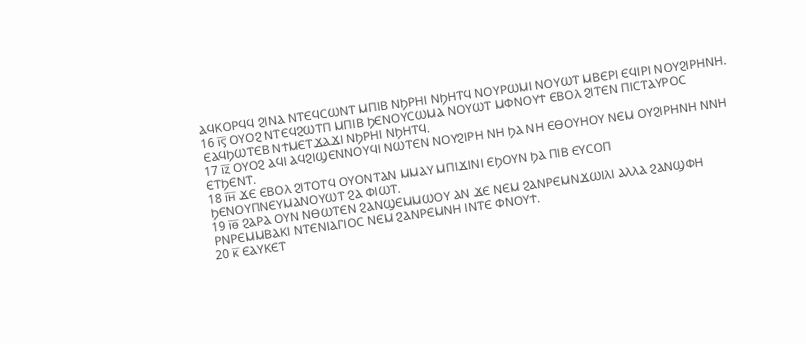ⲀϤⲔⲞⲢϤϤ ϨⲒⲚⲀ ⲚⲦⲈϤⲤⲰⲚⲦ ⲘⲠⲒⲂ ⲚϦⲢⲎⲒ ⲚϦⲎⲦϤ ⲚⲞⲨⲢⲰⲘⲒ ⲚⲞⲨⲰⲦ ⲘⲂⲈⲢⲒ ⲈϤⲒⲢⲒ ⲚⲞⲨϨⲒⲢⲎⲚⲎ.
16 ⲓ̅ⲋ̅ ⲞⲨⲞϨ ⲚⲦⲈϤϨⲰⲦⲠ ⲘⲠⲒⲂ ϦⲈⲚⲞⲨⲤⲰⲘⲀ ⲚⲞⲨⲰⲦ ⲘⲪⲚⲞⲨϮ ⲈⲂⲞⲖ ϨⲒⲦⲈⲚ ⲠⲒⲤⲦⲀⲨⲢⲞⲤ ⲈⲀϤϦⲰⲦⲈⲂ ⲚϮⲘⲈⲦϪⲀϪⲒ ⲚϦⲢⲎⲒ ⲚϦⲎⲦϤ.
17 ⲓ̅ⲍ̅ ⲞⲨⲞϨ ⲀϤⲒ ⲀϤϨⲒϢⲈⲚⲚⲞⲨϤⲒ ⲚⲰⲦⲈⲚ ⲚⲞⲨϨⲒⲢⲎ ⲚⲎ ϦⲀ ⲚⲎ ⲈⲐⲞⲨⲎⲞⲨ ⲚⲈⲘ ⲞⲨϨⲒⲢⲎⲚⲎ ⲚⲚⲎ ⲈⲦϦⲈⲚⲦ.
18 ⲓ̅ⲏ̅ ϪⲈ ⲈⲂⲞⲖ ϨⲒⲦⲞⲦϤ ⲞⲨⲞⲚⲦⲀⲚ ⲘⲘⲀⲨ ⲘⲠⲒϪⲒⲚⲒ ⲈϦⲞⲨⲚ ϦⲀ ⲠⲒⲂ ⲈⲨⲤⲞⲠ ϦⲈⲚⲞⲨⲠⲚⲈⲨⲘⲀⲚⲞⲨⲰⲦ ϨⲀ ⲪⲒⲰⲦ.
19 ⲓ̅ⲑ̅ ϨⲀⲢⲀ ⲞⲨⲚ ⲚⲐⲰⲦⲈⲚ ϨⲀⲚϢⲈⲘⲘⲰⲞⲨ ⲀⲚ ϪⲈ ⲚⲈⲘ ϨⲀⲚⲢⲈⲘⲚϪⲰⲒⲖⲒ ⲀⲖⲖⲀ ϨⲀⲚϢⲪⲎ ⲢⲚⲢⲈⲘⲘⲂⲀⲔⲒ ⲚⲦⲈⲚⲒⲀⲄⲒⲞⲤ ⲚⲈⲘ ϨⲀⲚⲢⲈⲘⲚⲎ ⲒⲚⲦⲈ ⲪⲚⲞⲨϮ.
20 ⲕ̅ ⲈⲀⲨⲔⲈⲦ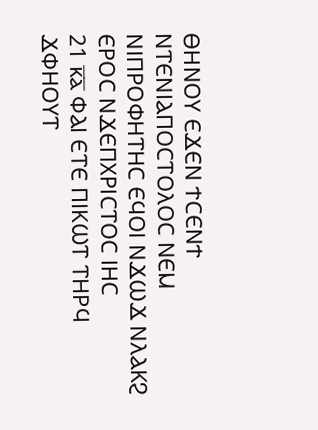ⲐⲎⲚⲞⲨ ⲈϪⲈⲚ ϮⲤⲈⲚϮ ⲚⲦⲈⲚⲒⲀⲠⲞⲤⲦⲞⲖⲞⲤ ⲚⲈⲘ ⲚⲒⲠⲢⲞⲪⲎⲦⲎⲤ ⲈϤⲞⲒ ⲚϪⲰϪ ⲚⲖⲀⲔϨ ⲈⲢⲞⲤ ⲚϪⲈⲠⲬⲢⲒⲤⲦⲞⲤ ⲒⲎⲤ
21 ⲕ̅ⲁ̅ ⲪⲀⲒ ⲈⲦⲈ ⲠⲒⲔⲰⲦ ⲦⲎⲢϤ ϪⲪⲎⲞⲨⲦ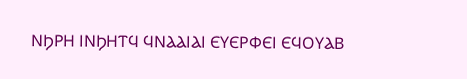ⲚϦⲢⲎ ⲒⲚϦⲎⲦϤ ϤⲚⲀⲀⲒⲀⲒ ⲈⲨⲈⲢⲪⲈⲒ ⲈϤⲞⲨⲀⲂ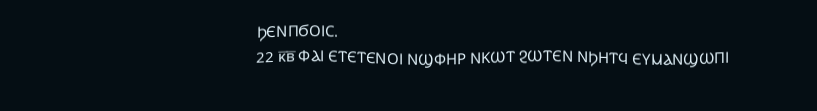ϦⲈⲚⲠϬⲞⲒⲤ.
22 ⲕ̅ⲃ̅ ⲪⲀⲒ ⲈⲦⲈⲦⲈⲚⲞⲒ ⲚϢⲪⲎⲢ ⲚⲔⲰⲦ ϨⲰⲦⲈⲚ ⲚϦⲎⲦϤ ⲈⲨⲘⲀⲚϢⲰⲠⲒ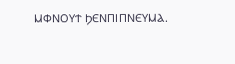ⲘⲪⲚⲞⲨϮ ϦⲈⲚⲠⲒⲠⲚⲈⲨⲘⲀ.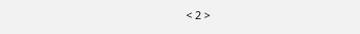< 2 >